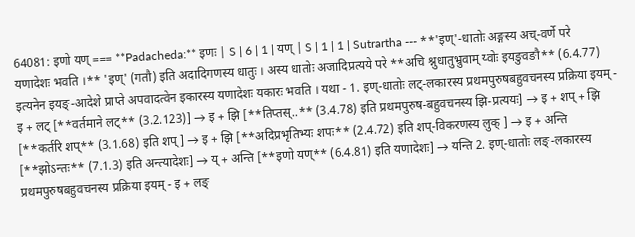64081: इणो यण् === **Padacheda:** इणः | S | 6 | 1 | यण् | S | 1 | 1 | Sutrartha --- **'इण्'-धातोः अङ्गस्य अच्-वर्णे परे यणादेशः भवति ।** 'इण्' (गतौ) इति अदादिगणस्य धातुः । अस्य धातोः अजादिप्रत्यये परे **अचि श्नुधातुभ्रुवाम् य्वोः इयङुवङौ** (6.4.77) इत्यनेन इयङ्-आदेशे प्राप्ते अपवादत्वेन इकारस्य यणादेशः यकारः भवति । यथा - 1. इण्-धातोः लट्-लकारस्य प्रथमपुरुषबहुवचनस्य प्रक्रिया इयम् - इ + लट् [**वर्तमाने लट्** (3.2.123)] → इ + झि [**तिप्तस्..** (3.4.78) इति प्रथमपुरुष-बहुवचनस्य झि-प्रत्ययः] → इ + शप् + झि [**कर्तरि शप्** (3.1.68) इति शप्] → इ + झि [**अदिप्रभृतिभ्यः शपः** (2.4.72) इति शप्-विकरणस्य लुक् ] → इ + अन्ति [**झोऽन्तः** (7.1.3) इति अन्त्यादेशः] → य् + अन्ति [**इणो यण्** (6.4.81) इति यणादेशः] → यन्ति 2. इण्-धातोः लङ्-लकारस्य प्रथमपुरुषबहुवचनस्य प्रक्रिया इयम् - इ + लङ्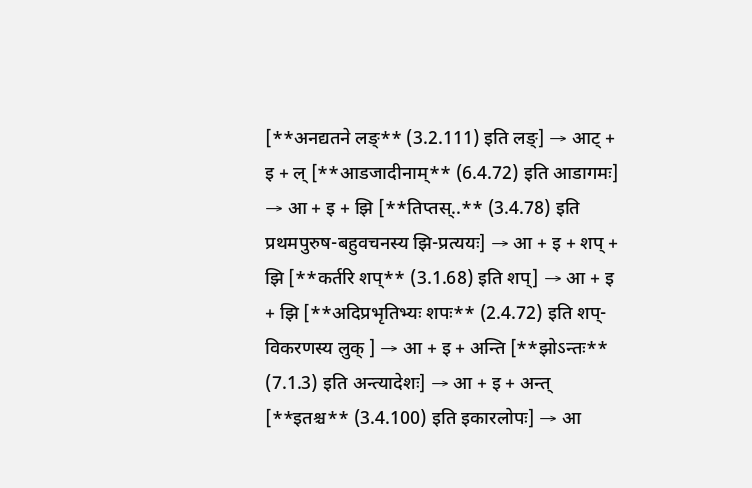[**अनद्यतने लङ्** (3.2.111) इति लङ्] → आट् + इ + ल् [**आडजादीनाम्** (6.4.72) इति आडागमः] → आ + इ + झि [**तिप्तस्..** (3.4.78) इति प्रथमपुरुष-बहुवचनस्य झि-प्रत्ययः] → आ + इ + शप् + झि [**कर्तरि शप्** (3.1.68) इति शप्] → आ + इ + झि [**अदिप्रभृतिभ्यः शपः** (2.4.72) इति शप्-विकरणस्य लुक् ] → आ + इ + अन्ति [**झोऽन्तः** (7.1.3) इति अन्त्यादेशः] → आ + इ + अन्त् [**इतश्च** (3.4.100) इति इकारलोपः] → आ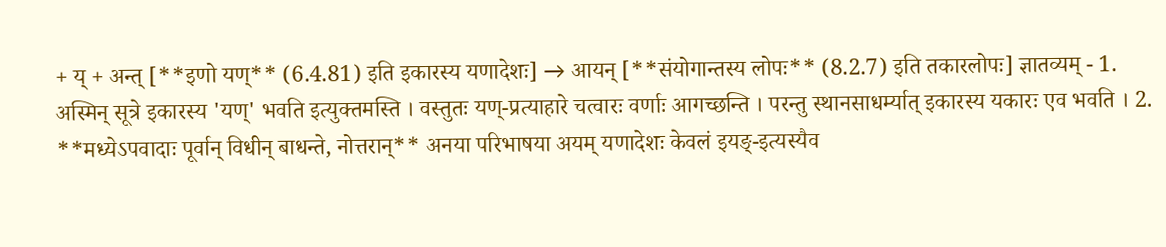+ य् + अन्त् [**इणो यण्** (6.4.81) इति इकारस्य यणादेशः] → आयन् [**संयोगान्तस्य लोपः** (8.2.7) इति तकारलोपः] ज्ञातव्यम् - 1. अस्मिन् सूत्रे इकारस्य 'यण्' भवति इत्युक्तमस्ति । वस्तुतः यण्-प्रत्याहारे चत्वारः वर्णाः आगच्छन्ति । परन्तु स्थानसाधर्म्यात् इकारस्य यकारः एव भवति । 2. **मध्येऽपवादाः पूर्वान् विधीन् बाधन्ते, नोत्तरान्** अनया परिभाषया अयम् यणादेशः केवलं इयङ्-इत्यस्यैव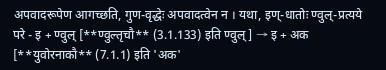अपवादरूपेण आगच्छति, गुण-वृद्धेः अपवादत्वेन न । यथा, इण्-धातोः ण्वुल्-प्रत्यये परे - इ + ण्वुल् [**ण्वुल्तृचौ** (3.1.133) इति ण्वुल्] → इ + अक [**युवोरनाकौ** (7.1.1) इति 'अक'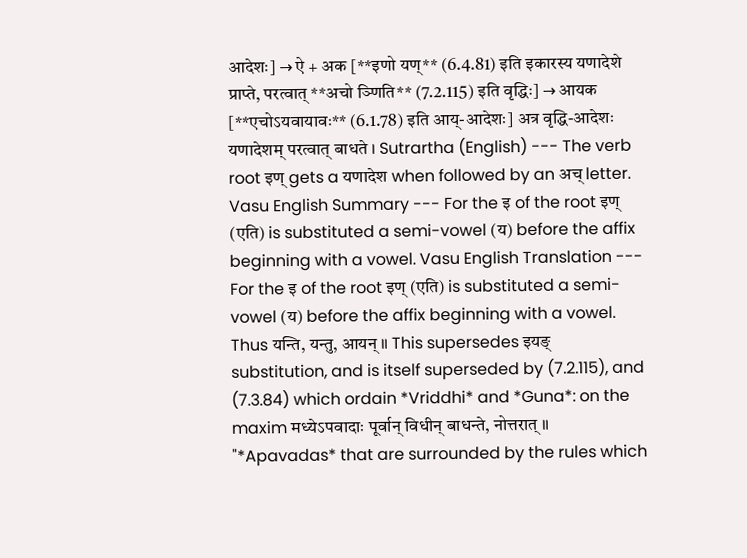आदेशः] → ऐ + अक [**इणो यण्** (6.4.81) इति इकारस्य यणादेशे प्राप्ते, परत्वात् **अचो ञ्णिति** (7.2.115) इति वृद्धिः] → आयक [**एचोऽयवायावः** (6.1.78) इति आय्-आदेशः] अत्र वृद्धि-आदेशः यणादेशम् परत्वात् बाधते । Sutrartha (English) --- The verb root इण् gets a यणादेश when followed by an अच् letter. Vasu English Summary --- For the इ of the root इण् (एति) is substituted a semi-vowel (य) before the affix beginning with a vowel. Vasu English Translation --- For the इ of the root इण् (एति) is substituted a semi-vowel (य) before the affix beginning with a vowel. Thus यन्ति, यन्तु, आयन् ॥ This supersedes इयङ् substitution, and is itself superseded by (7.2.115), and (7.3.84) which ordain *Vriddhi* and *Guna*: on the maxim मध्येऽपवादाः पूर्वान् विधीन् बाधन्ते, नोत्तरात् ॥ "*Apavadas* that are surrounded by the rules which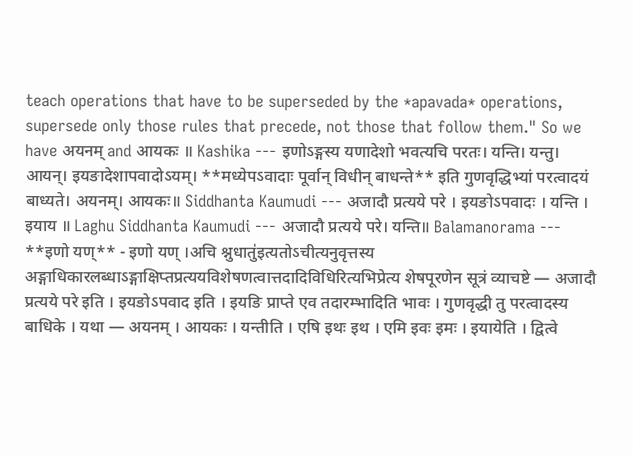teach operations that have to be superseded by the *apavada* operations, supersede only those rules that precede, not those that follow them." So we have अयनम् and आयकः ॥ Kashika --- इणोऽङ्गस्य यणादेशो भवत्यचि परतः। यन्ति। यन्तु। आयन्। इयङादेशापवादोऽयम्। **मध्येपऽवादाः पूर्वान् विधीन् बाधन्ते** इति गुणवृद्धिभ्यां परत्वादयं बाध्यते। अयनम्। आयकः॥ Siddhanta Kaumudi --- अजादौ प्रत्यये परे । इयङोऽपवादः । यन्ति । इयाय ॥ Laghu Siddhanta Kaumudi --- अजादौ प्रत्यये परे। यन्ति॥ Balamanorama --- **इणो यण्** - इणो यण् ।अचि श्नुधातु॑इत्यतोऽचीत्यनुवृत्तस्य अङ्गाधिकारलब्धाऽङ्गाक्षिप्तप्रत्ययविशेषणत्वात्तदादिविधिरित्यभिप्रेत्य शेषपूरणेन सूत्रं व्याचष्टे — अजादौ प्रत्यये परे इति । इयङोऽपवाद इति । इयङि प्राप्ते एव तदारम्भादिति भावः । गुणवृद्धी तु परत्वादस्य बाधिके । यथा — अयनम् । आयकः । यन्तीति । एषि इथः इथ । एमि इवः इमः । इयायेति । द्वित्वे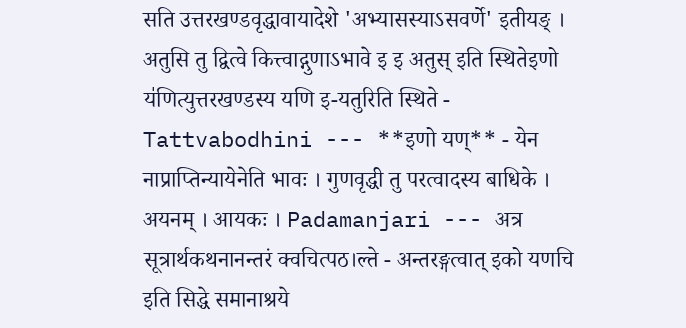सति उत्तरखण्डवृद्धावायादेशे 'अभ्यासस्याऽसवर्णे' इतीयङ् । अतुसि तु द्वित्वे कित्त्वाद्गुणाऽभावे इ इ अतुस् इति स्थितेइणो य॑णित्युत्तरखण्डस्य यणि इ-यतुरिति स्थिते - Tattvabodhini --- **इणो यण्** - येन नाप्राप्तिन्यायेनेति भावः । गुणवृद्धी तु परत्वादस्य बाधिके । अयनम् । आयकः । Padamanjari --- अत्र सूत्रार्थकथनानन्तरं क्वचित्पठ।ल्ते - अन्तरङ्गत्वात् इको यणचि इति सिद्धे समानाश्रये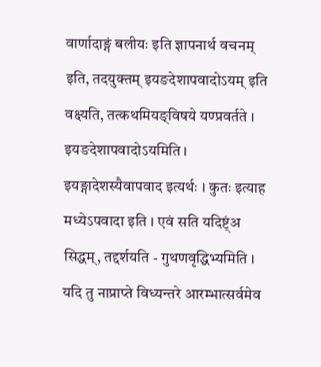वार्णादाङ्गं बलीयः इति ज्ञापनार्थ वचनम् इति, तदयुक्तम् इयङदेशापवादोऽयम् इति वक्ष्यति, तत्कथमियङ्विषये यण्प्रवर्तते । इयङदेशापवादोऽयमिति । इयङ्गादेशस्यैवापवाद इत्यर्थः । कुतः इत्याह मध्येऽपवादा इति । एवं सति यदिष्ट्ंअ सिद्धम्, तद्दर्शयति - गुथणवृद्धिभ्यमिति । यदि तु नाप्राप्ते विध्यन्तरे आरम्भात्सर्वमेव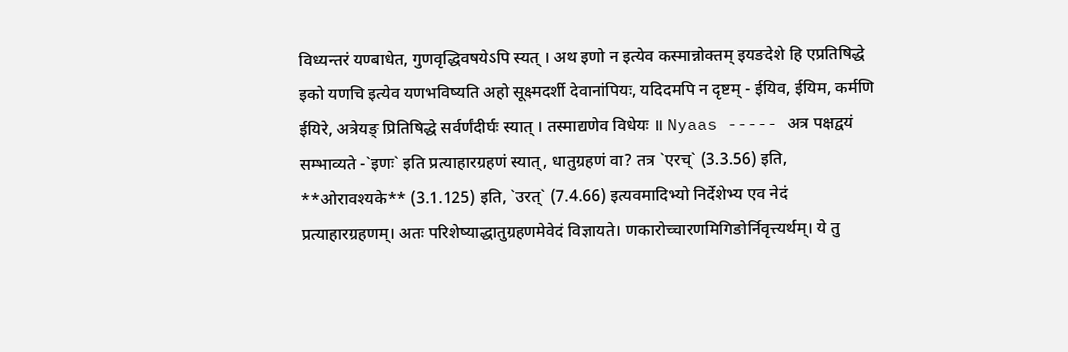विध्यन्तरं यण्बाधेत, गुणवृद्धिवषयेऽपि स्यत् । अथ इणो न इत्येव कस्मान्नोक्तम् इयङदेशे हि एप्रतिषिद्धे इको यणचि इत्येव यणभविष्यति अहो सूक्ष्मदर्शी देवानांपियः, यदिदमपि न दृष्टम् - ईयिव, ईयिम, कर्मणि ईयिरे, अत्रेयङ् प्रितिषिद्धे सर्वर्णंदीर्घः स्यात् । तस्माद्यणेव विधेयः ॥ Nyaas ----- अत्र पक्षद्वयं सम्भाव्यते -`इणः` इति प्रत्याहारग्रहणं स्यात्, धातुग्रहणं वा? तत्र `एरच्` (3.3.56) इति, **ओरावश्यके** (3.1.125) इति, `उरत्` (7.4.66) इत्यवमादिभ्यो निर्देशेभ्य एव नेदं प्रत्याहारग्रहणम्। अतः परिशेष्याद्धातुग्रहणमेवेदं विज्ञायते। णकारोच्चारणमिगिङोर्निवृत्त्यर्थम्। ये तु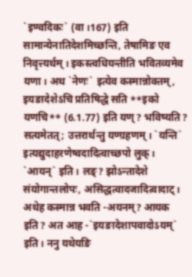`इण्वदिकः` (वा।167) इति सामान्येनातिदेशमिच्छन्ति, तेषामिङ एव निवृत्त्यर्थम्। इकस्त्वधियन्तीति भवितव्यमेव यणा। अथ `नेणः` इत्येव कस्मान्नोक्तम्, इयङादेशेऽचि प्रतिषिद्धे सति **इको यणचि** (6.1.77) इति यण्? भविष्यति? सत्यमेतत्; उत्तरार्थन्तु यण्ग्रहणम्। `यन्ति` इत्यद्युदाहरणेष्वदादित्वाच्छपो लुक्। `आयन्` इति। लङ्? झोऽन्तादेशे संयोगान्तलोपः, असिद्धत्वादजादित्वादाट्। अथेह कस्मान्न भवति -अयनम्? आयक इति? अत आह -`इयङादेशापवादोऽयम्` इति। ननु यथेयङि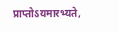प्राप्तोऽयमारभ्यते,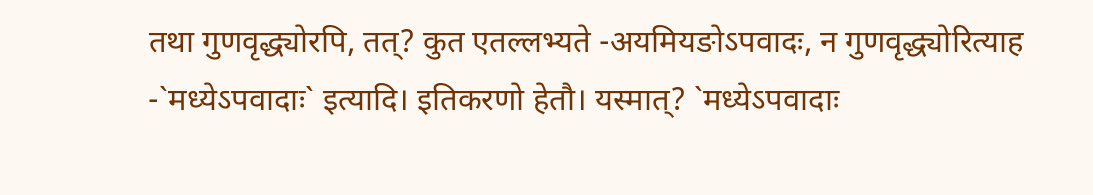तथा गुणवृद्ध्योरपि, तत्? कुत एतल्लभ्यते -अयमियङोऽपवादः, न गुणवृद्ध्योरित्याह -`मध्येऽपवादाः` इत्यादि। इतिकरणो हेतौ। यस्मात्? `मध्येऽपवादाः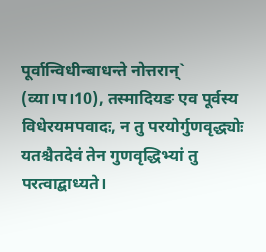पूर्वान्विधीन्बाधन्ते नोत्तरान्` (व्या।प।10), तस्मादियङ एव पूर्वस्य विधेरयमपवादः, न तु परयोर्गुणवृद्ध्योः यतश्चैतदेवं तेन गुणवृद्धिभ्यां तु परत्वाद्बाध्यते।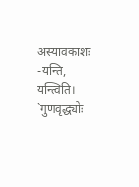अस्यावकाशः -यन्ति, यन्त्विति। `गुणवृद्ध्योः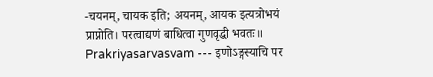-चयनम्, चायक इति; अयनम्, आयक इत्यत्रोभयं प्राप्नोति। परत्वाद्यणं बाधित्वा गुणवृद्धी भवतः॥ Prakriyasarvasvam --- इणोऽङ्गस्याचि पर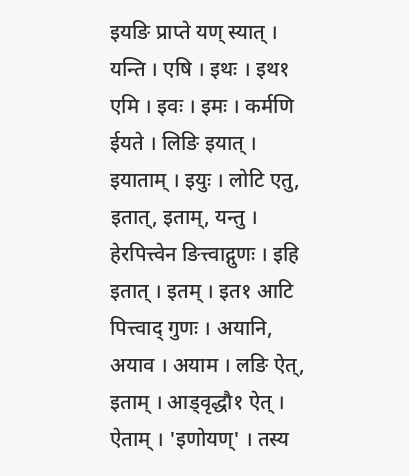इयङि प्राप्ते यण् स्यात् । यन्ति । एषि । इथः । इथ१ एमि । इवः । इमः । कर्मणि ईयते । लिङि इयात् । इयाताम् । इयुः । लोटि एतु, इतात्, इताम्, यन्तु । हेरपित्त्वेन ङित्त्वाद्गुणः । इहि इतात् । इतम् । इत१ आटि पित्त्वाद् गुणः । अयानि, अयाव । अयाम । लङि ऐत्, इताम् । आड्वृद्धौ१ ऐत् । ऐताम् । 'इणोयण्' । तस्य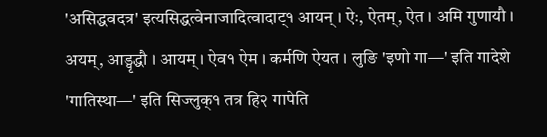'असिद्धवदत्र' इत्यसिद्धत्वेनाजादित्वादाट्१ आयन् । ऐः, ऐतम्, ऐत । अमि गुणायौ । अयम्, आड्वृद्धौ । आयम् । ऐव१ ऐम । कर्मणि ऐयत । लुङि 'इणो गा—' इति गादेशे 'गातिस्था—' इति सिज्लुक्१ तत्र हि२ गापेति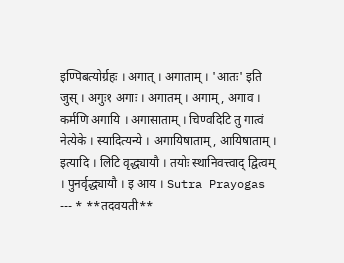इण्पिबत्योर्ग्रहः । अगात् । अगाताम् । 'आतः' इति जुस् । अगुः१ अगाः । अगातम् । अगाम्, अगाव । कर्मणि अगायि । अगासाताम् । चिण्वदिटि तु गात्वं नेत्येके । स्यादित्यन्ये । अगायिषाताम्, आयिषाताम् । इत्यादि । लिटि वृद्ध्यायौ । तयोः स्थानिवत्त्वाद् द्वित्वम् । पुनर्वृद्ध्यायौ । इ आय । Sutra Prayogas --- * **तदवयती**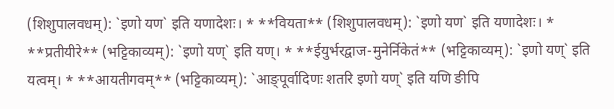(शिशुपालवधम्): `इणो यण` इति यणादेशः। * **वियता** (शिशुपालवधम्): `इणो यण` इति यणादेशः। * **प्रतीयीरे** (भट्टिकाव्यम्): `इणो यण्` इति यण्। * **ईयुर्भरद्वाज-मुनेर्निकेतं** (भट्टिकाव्यम्): `इणो यण्` इति यत्वम्। * **आयतीगवम्** (भट्टिकाव्यम्): `आङ्पूर्वादिणः शतरि इणो यण्` इति यणि ङीपि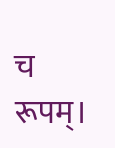च रूपम्।